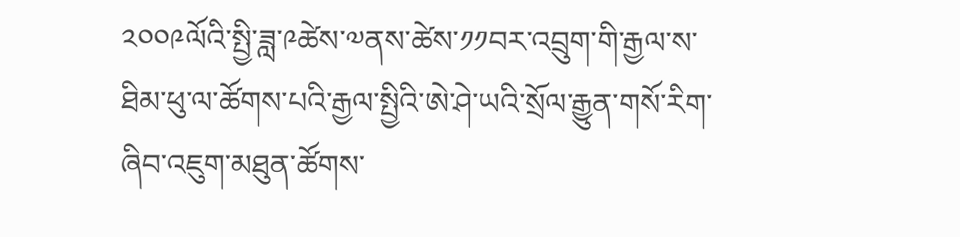༢༠༠༩ལོའི་སྤྱི་ཟླ་༩ཚེས་༧ནས་ཚེས་༡༡བར་འབྲུག་གི་རྒྱལ་ས་ཐིམ་ཕུ་ལ་ཚོགས་པའི་རྒྱལ་སྤྱིའི་ཨེ་ཤེ་ཡའི་སྲོལ་རྒྱུན་གསོ་རིག་ཞིབ་འཇུག་མཐུན་ཚོགས་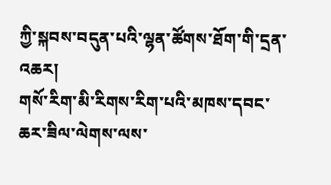ཀྱི་སྐབས་བདུན་པའི་ལྷན་ཚོགས་ཐོག་གི་དྲན་འཆར།
གསོ་རིག་མི་རིགས་རིག་པའི་མཁས་དབང་ཆར་ཟིལ་ལེགས་ལས་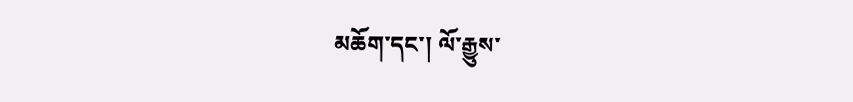མཆོག་དང་། ལོ་རྒྱུས་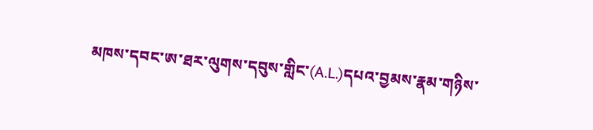མཁས་དབང་ཨ་ཐར་ལུགས་དབུས་གླིང་(A.L.)དཔའ་བྱམས་རྣམ་གཉིས་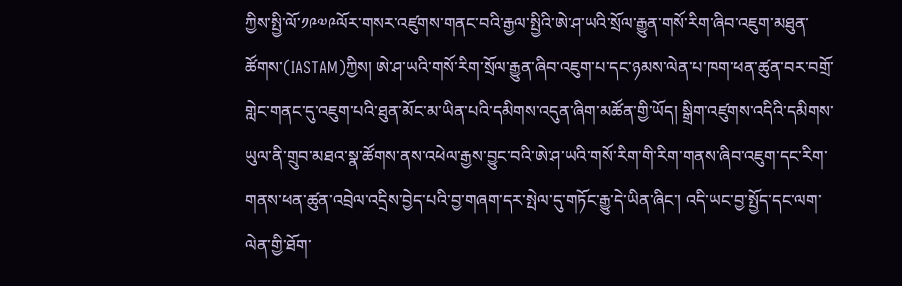ཀྱིས་སྤྱི་ལོ་༡༩༧༩ལོར་གསར་འཛུགས་གནང་བའི་རྒྱལ་སྤྱིའི་ཨེ་ཤ་ཡའི་སྲོལ་རྒྱུན་གསོ་རིག་ཞིབ་འཇུག་མཐུན་ཚོགས་(IASTAM)ཀྱིས། ཨེ་ཤ་ཡའི་གསོ་རིག་སྲོལ་རྒྱུན་ཞིབ་འཇུག་པ་དང་ཉམས་ལེན་པ་ཁག་ཕན་ཚུན་བར་བགྲོ་གླེང་གནང་དུ་འཇུག་པའི་ཐུན་མོང་མ་ཡིན་པའི་དམིགས་འདུན་ཞིག་མཚོན་གྱི་ཡོད། སྒྲིག་འཛུགས་འདིའི་དམིགས་ཡུལ་ནི་གྲུབ་མཐའ་སྣ་ཚོགས་ནས་འཕེལ་རྒྱས་བྱུང་བའི་ཨེ་ཤ་ཡའི་གསོ་རིག་གི་རིག་གནས་ཞིབ་འཇུག་དང་རིག་གནས་ཕན་ཚུན་འབྲེལ་འདྲིས་བྱེད་པའི་བྱ་གཞག་དར་སྤེལ་དུ་གཏོང་རྒྱུ་དེ་ཡིན་ཞིང་། འདི་ཡང་བྱ་སྤྱོད་དང་ལག་ལེན་གྱི་ཐོག་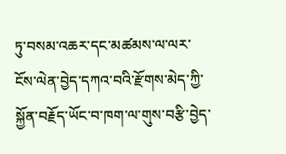ཏུ་བསམ་འཆར་དང་མཚམས་ལ་ལར་ངོས་ལེན་བྱེད་དཀའ་བའི་རྫོགས་མེད་ཀྱི་སྐྱོན་བརྗོད་ཡོང་བ་ཁག་ལ་གུས་བརྩི་བྱེད་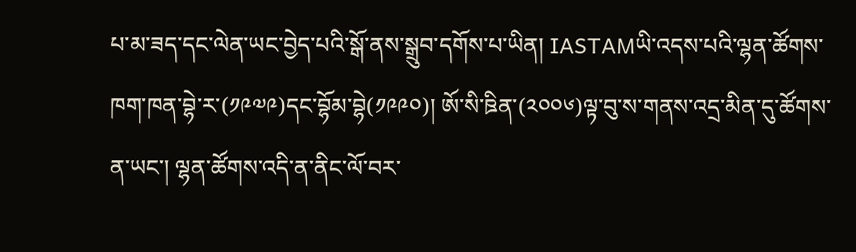པ་མ་ཟད་དང་ལེན་ཡང་བྱེད་པའི་སྒོ་ནས་སྒྲུབ་དགོས་པ་ཡིན། IASTAMཡི་འདས་པའི་ལྷན་ཚོགས་ཁག་ཁན་བྷེ་ར་(༡༩༧༩)དང་བྷོམ་བྷེ(༡༩༩༠)། ཨོ་སི་ཋིན་(༢༠༠༦)ལྟ་བུ་ས་གནས་འདྲ་མིན་དུ་ཚོགས་ན་ཡང་། ལྷན་ཚོགས་འདི་ན་ནིང་ལོ་བར་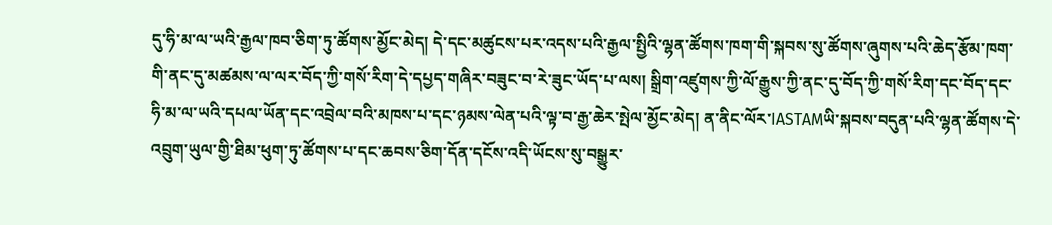དུ་ཧི་མ་ལ་ཡའི་རྒྱལ་ཁབ་ཅིག་ཏུ་ཚོགས་མྱོང་མེད། དེ་དང་མཚུངས་པར་འདས་པའི་རྒྱལ་སྤྱིའི་ལྷན་ཚོགས་ཁག་གི་སྐབས་སུ་ཚོགས་ཞུགས་པའི་ཆེད་རྩོམ་ཁག་གི་ནང་དུ་མཚམས་ལ་ལར་བོད་ཀྱི་གསོ་རིག་དེ་དཔྱད་གཞིར་བཟུང་བ་རེ་ཟུང་ཡོད་པ་ལས། སྒྲིག་འཛུགས་ཀྱི་ལོ་རྒྱུས་ཀྱི་ནང་དུ་བོད་ཀྱི་གསོ་རིག་དང་བོད་དང་ཧི་མ་ལ་ཡའི་དཔལ་ཡོན་དང་འབྲེལ་བའི་མཁས་པ་དང་ཉམས་ལེན་པའི་ལྟ་བ་རྒྱ་ཆེར་སྤེལ་མྱོང་མེད། ན་ནིང་ལོར་IASTAMཡི་སྐབས་བདུན་པའི་ལྷན་ཚོགས་དེ་འབྲུག་ཡུལ་གྱི་ཐིམ་ཕུག་ཏུ་ཚོགས་པ་དང་ཆབས་ཅིག་དོན་དངོས་འདི་ཡོངས་སུ་བསྒྱུར་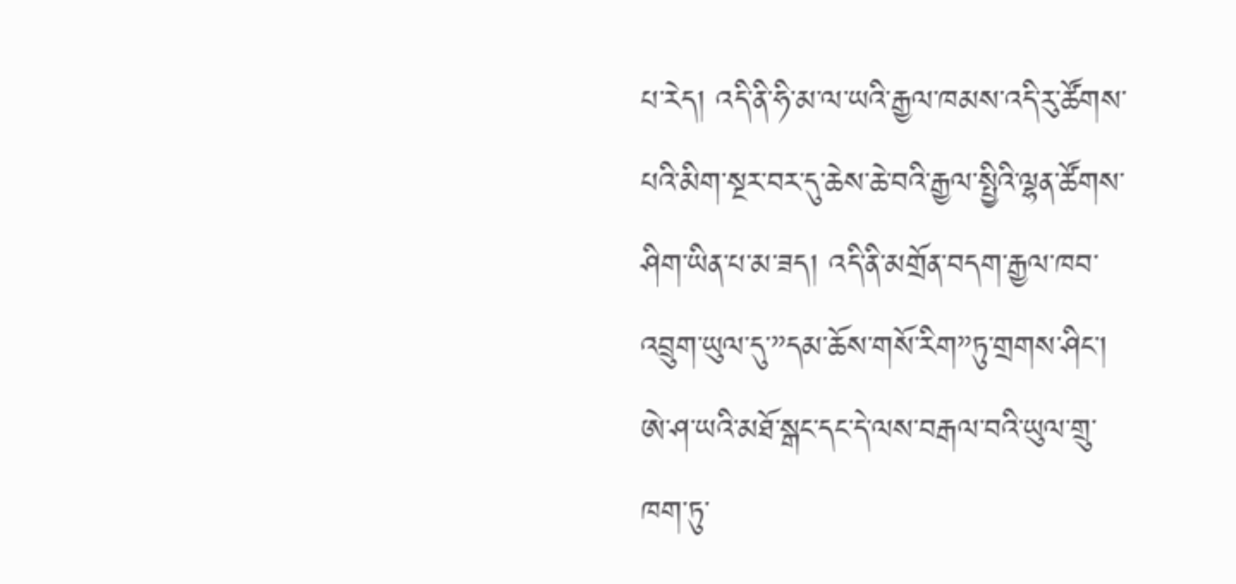པ་རེད། འདི་ནི་ཧི་མ་ལ་ཡའི་རྒྱལ་ཁམས་འདི་རུ་ཚོགས་པའི་མིག་སྔར་བར་དུ་ཆེས་ཆེ་བའི་རྒྱལ་སྤྱིའི་ལྷན་ཚོགས་ཤིག་ཡིན་པ་མ་ཟད། འདི་ནི་མགྲོན་བདག་རྒྱལ་ཁབ་འབྲུག་ཡུལ་དུ་”དམ་ཆོས་གསོ་རིག”ཏུ་གྲགས་ཤིང་། ཨེ་ཤ་ཡའི་མཐོ་སྒང་དང་དེ་ལས་བརྒལ་བའི་ཡུལ་གྲུ་ཁག་ཏུ་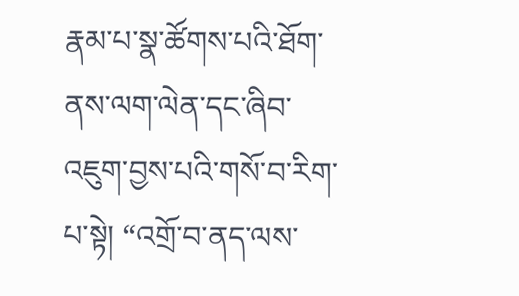རྣམ་པ་སྣ་ཚོགས་པའི་ཐོག་ནས་ལག་ལེན་དང་ཞིབ་འཇུག་བྱས་པའི་གསོ་བ་རིག་པ་སྟེ། “འགྲོ་བ་ནད་ལས་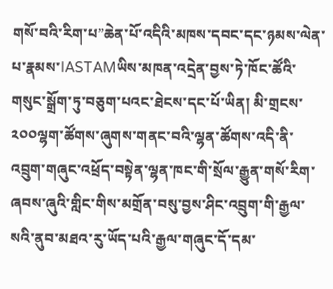གསོ་བའི་རིག་པ”ཆེན་པོ་འདིའི་མཁས་དབང་དང་ཉམས་ལེན་པ་རྣམས་IASTAMཡིས་མཁན་འདྲེན་བྱས་ཏེ་ཁོང་ཚོའི་གསུང་སྒྲོག་ཏུ་བཅུག་པའང་ཐེངས་དང་པོ་ཡིན། མི་གྲངས་༢༠༠ལྷག་ཚོགས་ཞུགས་གནང་བའི་ལྷན་ཚོགས་འདི་ནི་འབྲུག་གཞུང་འཕྲོད་བསྟེན་ལྷན་ཁང་གི་སྲོལ་རྒྱུན་གསོ་རིག་ཞབས་ཞུའི་གླིང་གིས་མགྲོན་བསུ་བྱས་ཤིང་འབྲུག་གི་རྒྱལ་སའི་ནུབ་མཐའ་རུ་ཡོད་པའི་རྒྱལ་གཞུང་དོ་དམ་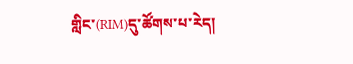གླིང་(RIM)དུ་ཚོགས་པ་རེད།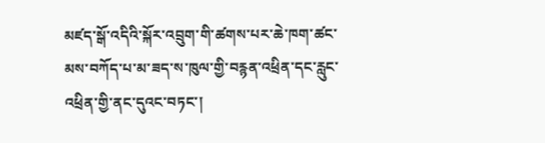མཛད་སྒོ་འདིའི་སྐོར་འབྲུག་གི་ཚགས་པར་ཆེ་ཁག་ཚང་མས་བཀོད་པ་མ་ཟད་ས་ཁུལ་གྱི་བརྙན་འཕྲིན་དང་རླུང་འཕྲིན་གྱི་ནང་དུའང་བཏང་།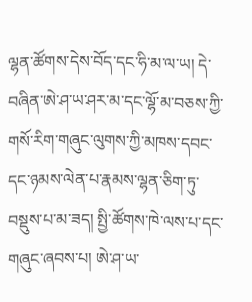ལྷན་ཚོགས་དེས་བོད་དང་ཧི་མ་ལ་ཡ། དེ་བཞིན་ཨེ་ཤ་ཡ་ཤར་མ་དང་ལྷོ་མ་བཅས་ཀྱི་གསོ་རིག་གཞུང་ལུགས་ཀྱི་མཁས་དབང་དང་ཉམས་ལེན་པ་རྣམས་ལྷན་ཅིག་ཏུ་བསྡུས་པ་མ་ཟད། སྤྱི་ཚོགས་ཁེ་ལས་པ་དང་གཞུང་ཞབས་པ། ཨེ་ཤ་ཡ་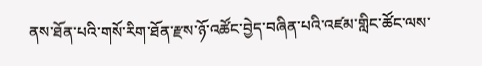ནས་ཐོན་པའི་གསོ་རིག་ཐོན་རྫས་ཉོ་འཚོང་བྱེད་བཞིན་པའི་འཛམ་གླིང་ཚོང་ལས་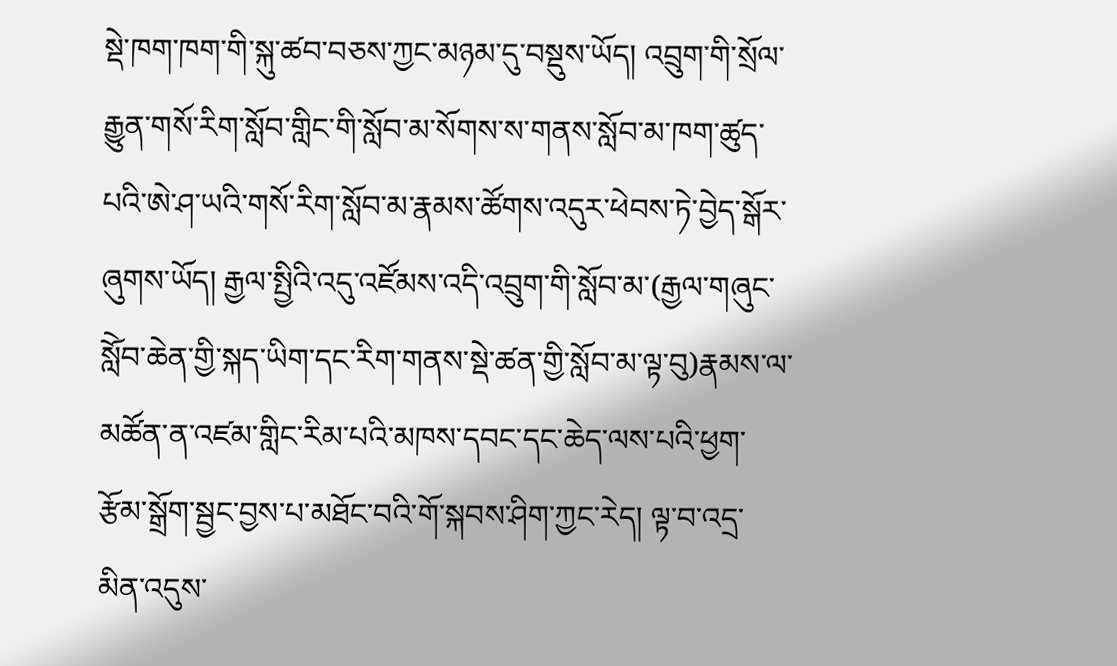སྡེ་ཁག་ཁག་གི་སྐུ་ཚབ་བཅས་ཀྱང་མཉམ་དུ་བསྡུས་ཡོད། འབྲུག་གི་སྲོལ་རྒྱུན་གསོ་རིག་སློབ་གླིང་གི་སློབ་མ་སོགས་ས་གནས་སློབ་མ་ཁག་ཚུད་པའི་ཨེ་ཤ་ཡའི་གསོ་རིག་སློབ་མ་རྣམས་ཚོགས་འདུར་ཕེབས་ཏེ་བྱེད་སྒོར་ཞུགས་ཡོད། རྒྱལ་སྤྱིའི་འདུ་འཛོམས་འདི་འབྲུག་གི་སློབ་མ་(རྒྱལ་གཞུང་སློེབ་ཆེན་གྱི་སྐད་ཡིག་དང་རིག་གནས་སྡེ་ཚན་གྱི་སློབ་མ་ལྟ་བུ)རྣམས་ལ་མཚོན་ན་འཛམ་གླིང་རིམ་པའི་མཁས་དབང་དང་ཆེད་ལས་པའི་ཕྱག་རྩོམ་སྒྲོག་སྦྱང་བྱས་པ་མཐོང་བའི་གོ་སྐབས་ཤིག་ཀྱང་རེད། ལྟ་བ་འདྲ་མིན་འདུས་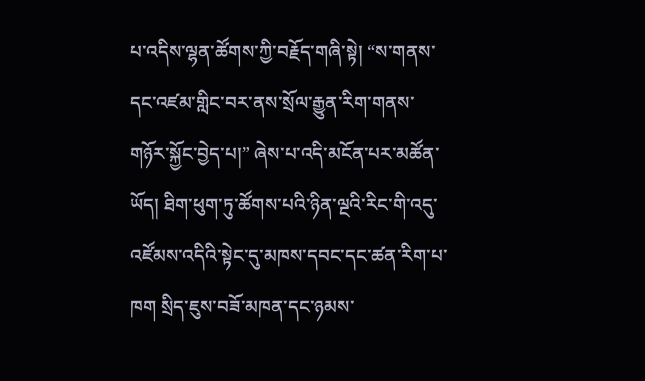པ་འདིས་ལྷན་ཚོགས་ཀྱི་བརྗོད་གཞི་སྟེ། “ས་གནས་དང་འཛམ་གླིང་བར་ནས་སྲོལ་རྒྱུན་རིག་གནས་གཉོར་སྐྱོང་བྱེད་པ།” ཞེས་པ་འདི་མངོན་པར་མཚོན་ཡོད། ཐིག་ཕུག་ཏུ་ཚོགས་པའི་ཉིན་ལྔའི་རིང་གི་འདུ་འཛོམས་འདིའི་སྟེང་དུ་མཁས་དབང་དང་ཚན་རིག་པ་ཁག སྲིད་ཇུས་བཟོ་མཁན་དང་ཉམས་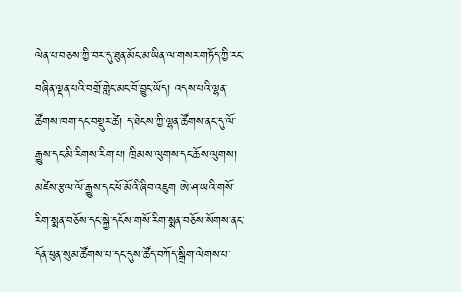ལེན་པ་བཅས་ཀྱི་བར་དུ་ཐུན་མོང་མ་ཡིན་ལ་གསར་གཏོད་ཀྱི་རང་བཞིན་ལྡན་པའི་བགྲོ་གླེང་མང་བོ་བྱུང་ཡོད། འདས་པའི་ལྷན་ཚོགས་ཁག་དང་བསྡུར་ཚེ། ད་ཐེངས་ཀྱི་ལྷན་ཚོགས་ནང་དུ་ལོ་རྒྱུས་དང་མི་རིགས་རིག་པ། ཁྲིམས་ལུགས་དང་ཆོས་ལུགས། མཛེས་རྩལ་ལོ་རྒྱུས་དང་ཕོ་མོའི་ཞིབ་འཇུག ཨེ་ཤ་ཡའི་གསོ་རིག་སྨན་བཅོས་དང་སྐྱེ་དངོས་གསོ་རིག་སྨན་བཅོས་སོགས་ནང་དོན་ཕུན་སུམ་ཚོགས་པ་དང་དུས་ཚོད་བཀོད་སྒྲིག་ལེགས་པ་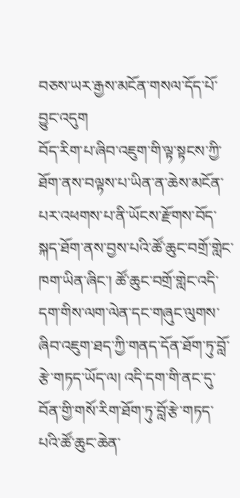བཅས་ཡར་རྒྱས་མངོན་གསལ་དོད་པོ་བྱུང་འདུག
བོད་རིག་པ་ཞིབ་འཇུག་གི་ལྟ་སྟངས་ཀྱི་ཐོག་ནས་བལྟས་པ་ཡིན་ན་ཆེས་མངོན་པར་འཕགས་པ་ནི་ཡོངས་རྫོགས་བོད་སྐད་ཐོག་ནས་བྱས་པའི་ཚོ་ཆུང་བགྲོ་གླེང་ཁག་ཡིན་ཞིང་། ཚོ་ཆུང་བགྲོ་གླེང་འདི་དག་གིས་ལག་ལེན་དང་གཞུང་ལུགས་ཞིབ་འཇུག་ཐད་ཀྱི་གནད་དོན་ཐོག་ཏུ་བློ་རྩེ་གཏད་ཡོད་ལ། འདི་དག་གི་ནང་དུ་བོན་གྱི་གསོ་རིག་ཐོག་ཏུ་བློ་རྩེ་གཏད་པའི་ཚོ་ཆུང་ཆེན་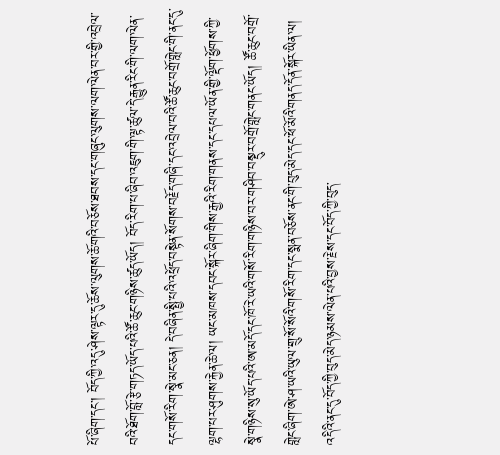པོ་ཞིག་དང་། བོད་ཀྱི་འདུ་ཤེས་ལྟར་དུ་ཆོས་ལུགས་ཆོ་གའི་བཅོས་ཐབས་དང་གཞུང་ལུགས་ལག་ལེན་བར་གྱི་འབྲེལ་བའི་ཐོག་བློ་རྩེ་གཏད་ཡོད་པའི་ཚོ་ཆུང་གཉིས་ཚུད་ཡོད། བོད་རིག་པ་ཞིབ་འཇུག་གི་ལྟ་ཚུལ་དེ་རྒྱུན་རིང་གི་ལག་ལེན་དང་གསོ་རིག་སྣེ་མང་ཅན། དེ་བཞིན་སྤྱི་པའི་འཕྲོད་བསྟེན་སོགས་བརྗོད་གཞི་དང་འབྲེལ་བའི་ཚོ་ཆུང་བགྲོ་གླེང་གི་ནང་དུ་ལྷག་པར་ཤུགས་རྐྱེན་ཆེ་ལ། ཡང་མཁས་དབང་སྐོར་ཞིག་གིས་རྒྱའི་རིག་གནས་དང་དཔལ་ཡོན་གྱི་ལྡོག་ཕྱོགས་ཀྱི་སྣེ་གཉིས་སུ་ཡོད་པའི་ཨ་མདོ་དང་ཁོ་རེ་ཡའི་གསོ་རིག་གཉིས་བར་གཤིབ་བསྡུར་བགྲོ་གླེང་གནང་ཡོད། ཚོ་ཆུང་བགྲོ་གླེང་ཞིག་ཨེ་ཤ་ཡའི་ཡུལ་གྲུ་སོ་སོའི་གསོ་རིག་དང་སྨན་བཅོས་ནང་གི་བུད་མེད་དང་ཕོ་མོའི་གནད་དོན་སྐོར་ཡིན་ལ། འདིའི་ནང་དུ་བོད་ཀྱི་བུད་མེད་ཉམས་ལེན་པའི་བྱས་རྗེས་དང་བོད་ཀྱི་བུད་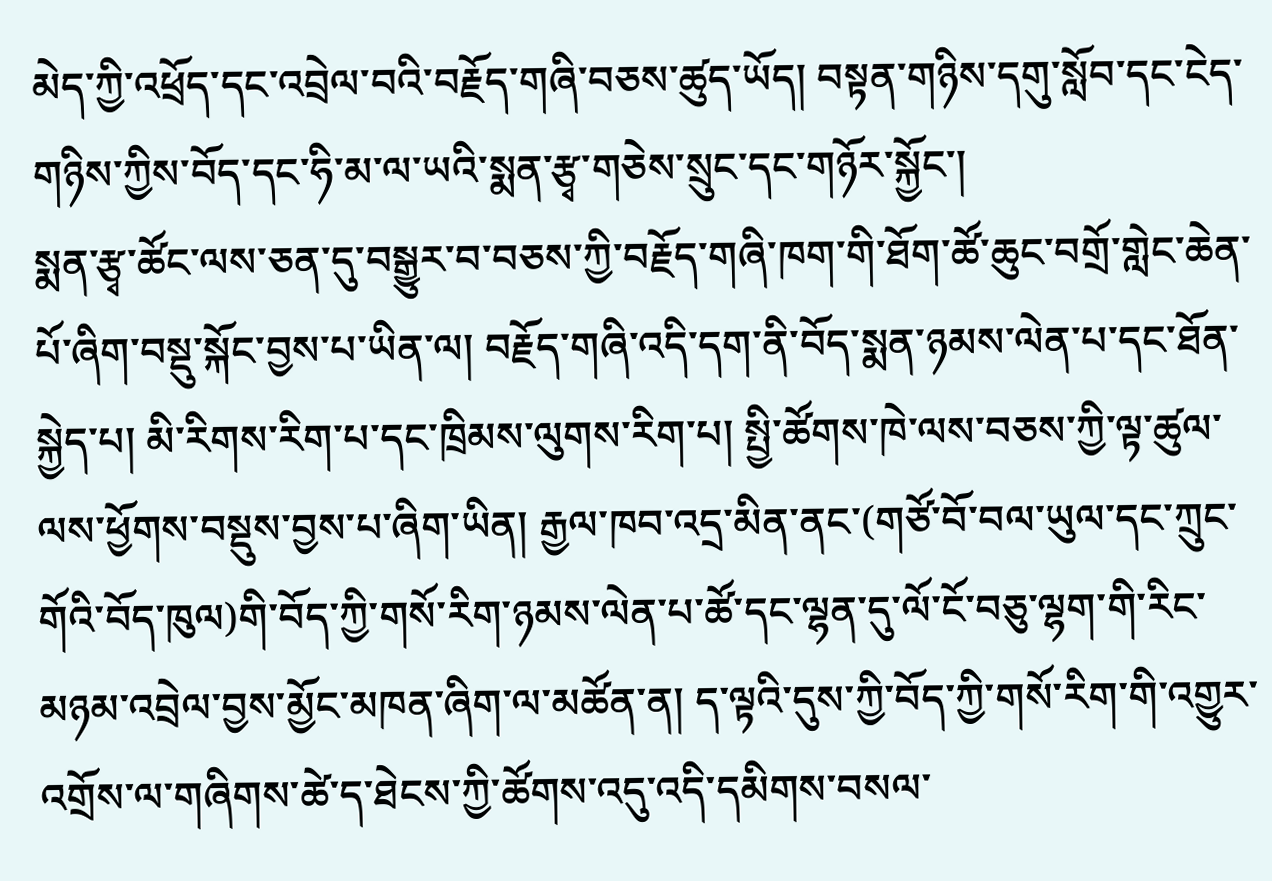མེད་ཀྱི་འཕྲོད་དང་འབྲེལ་བའི་བརྗོད་གཞི་བཅས་ཚུད་ཡོད། བསྟན་གཉིས་དགུ་སློབ་དང་ངེད་གཉིས་ཀྱིས་བོད་དང་ཧི་མ་ལ་ཡའི་སྨན་རྩྭ་གཅེས་སྲུང་དང་གཉོར་སྐྱོང་།
སྨན་རྩྭ་ཚོང་ལས་ཅན་དུ་བསྒྱུར་བ་བཅས་ཀྱི་བརྗོད་གཞི་ཁག་གི་ཐོག་ཚོ་ཆུང་བགྲོ་གླེང་ཆེན་པོ་ཞིག་བསྡུ་སྐོང་བྱས་པ་ཡིན་ལ། བརྗོད་གཞི་འདི་དག་ནི་བོད་སྨན་ཉམས་ལེན་པ་དང་ཐོན་སྐྱེད་པ། མི་རིགས་རིག་པ་དང་ཁྲིམས་ལུགས་རིག་པ། སྤྱི་ཚོགས་ཁེ་ལས་བཅས་ཀྱི་ལྟ་ཚུལ་ལས་ཕྱོགས་བསྡུས་བྱས་པ་ཞིག་ཡིན། རྒྱལ་ཁབ་འདྲ་མིན་ནང་(གཙོ་བོ་བལ་ཡུལ་དང་ཀྲུང་གོའི་བོད་ཁུལ)གི་བོད་ཀྱི་གསོ་རིག་ཉམས་ལེན་པ་ཚོ་དང་ལྷན་དུ་ལོ་ངོ་བཅུ་ལྷག་གི་རིང་མཉམ་འབྲེལ་བྱས་མྱོང་མཁན་ཞིག་ལ་མཚོན་ན། ད་ལྟའི་དུས་ཀྱི་བོད་ཀྱི་གསོ་རིག་གི་འགྱུར་འགྲོས་ལ་གཞིགས་ཚེ་ད་ཐེངས་ཀྱི་ཚོགས་འདུ་འདི་དམིགས་བསལ་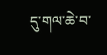དུ་གལ་ཆེ་བ་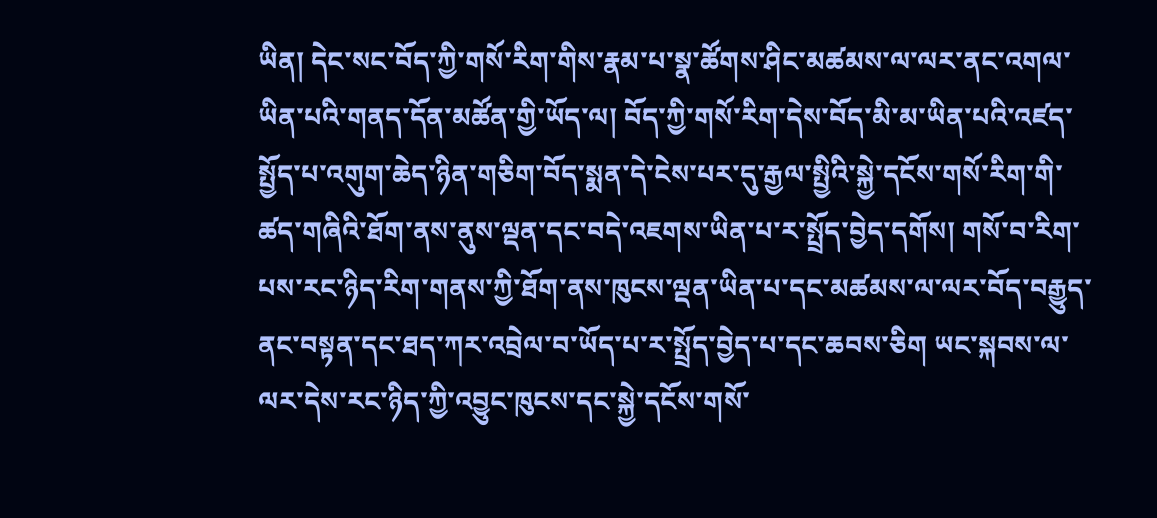ཡིན། དེང་སང་བོད་ཀྱི་གསོ་རིག་གིས་རྣམ་པ་སྣ་ཚོགས་ཤིང་མཚམས་ལ་ལར་ནང་འགལ་ཡིན་པའི་གནད་དོན་མཚོན་གྱི་ཡོད་ལ། བོད་ཀྱི་གསོ་རིག་དེས་བོད་མི་མ་ཡིན་པའི་འཛད་སྤྱོད་པ་འགུག་ཆེད་ཉིན་གཅིག་བོད་སྨན་དེ་ངེས་པར་དུ་རྒྱལ་སྤྱིའི་སྐྱེ་དངོས་གསོ་རིག་གི་ཚད་གཞིའི་ཐོག་ནས་ནུས་ལྡན་དང་བདེ་འཇགས་ཡིན་པ་ར་སྤྲོད་བྱེད་དགོས། གསོ་བ་རིག་པས་རང་ཉིད་རིག་གནས་ཀྱི་ཐོག་ནས་ཁུངས་ལྡན་ཡིན་པ་དང་མཚམས་ལ་ལར་བོད་བརྒྱུད་ནང་བསྟན་དང་ཐད་ཀར་འབྲེལ་བ་ཡོད་པ་ར་སྤྲོད་བྱེད་པ་དང་ཆབས་ཅིག ཡང་སྐབས་ལ་ལར་དེས་རང་ཉིད་ཀྱི་འབྱུང་ཁུངས་དང་སྐྱེ་དངོས་གསོ་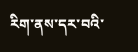རིག་ནས་དར་བའི་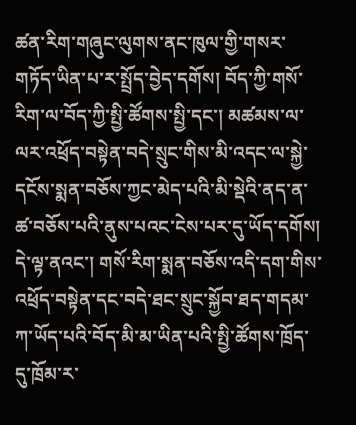ཚན་རིག་གཞུང་ལུགས་ནང་ཁུལ་གྱི་གསར་གཏོད་ཡིན་པ་ར་སྤྲོད་བྱེད་དགོས། བོད་ཀྱི་གསོ་རིག་ལ་བོད་ཀྱི་སྤྱི་ཚོགས་སྤྱི་དང་། མཚམས་ལ་ལར་འཕྲོད་བསྟེན་བདེ་སྲུང་གིས་མི་འདང་ལ་སྐྱེ་དངོས་སྨན་བཅོས་ཀྱང་མེད་པའི་མི་སྡེའི་ནད་ན་ཚ་བཅོས་པའི་ནུས་པའང་ངེས་པར་དུ་ཡོད་དགོས། དེ་ལྟ་ནའང་། གསོ་རིག་སྨན་བཅོས་འདི་དག་གིས་འཕྲོད་བསྟེན་དང་བདེ་ཐང་སྲུང་སྐྱོབ་ཐད་གདམ་ཀ་ཡོད་པའི་བོད་མི་མ་ཡིན་པའི་སྤྱི་ཚོགས་ཁྲོད་དུ་ཁྲོམ་ར་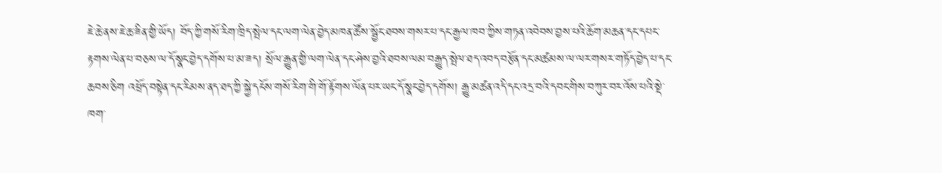ཇེ་ཆེ་ནས་ཇེ་ཆ་ཟིན་གྱི་ཡོད། བོད་ཀྱི་གསོ་རིག་ཁྲིད་སྤེལ་དང་ལག་ལེན་བྱེད་མཁན་ཚོས་སྦྱོང་ཐབས་གསར་པ་དང་རྒྱལ་ཁབ་ཀྱིས་གཏན་འབེབས་བྱས་པའི་ཆོག་མཆན་དང་དཔང་རྟགས་ལེན་པ་བཅས་ལ་དོ་སྣང་བྱེད་དགོས་པ་མ་ཟད། སྲོལ་རྒྱུན་གྱི་ལག་ལེན་དང་ཤེས་བྱའི་ཐབས་ལམ་བརྒྱུད་སྤེལ་ཐད་འབད་བརྩོན་དང་མཚམས་ལ་ལར་གསར་གཏོད་བྱེད་པ་དང་ཆབས་ཅིག འཕྲོད་བསྟེན་དང་རིམས་ནད་ཐད་ཀྱི་སྐྱེ་དངོས་གསོ་རིག་གི་གོ་རྟོགས་ལོན་པར་ཡང་དོ་སྣང་བྱེད་དགོས། རྒྱུ་མཚན་འདི་དང་འདྲ་བའི་དབང་གིས་བཀུར་བར་འོས་པའི་སྡེ་ཁག་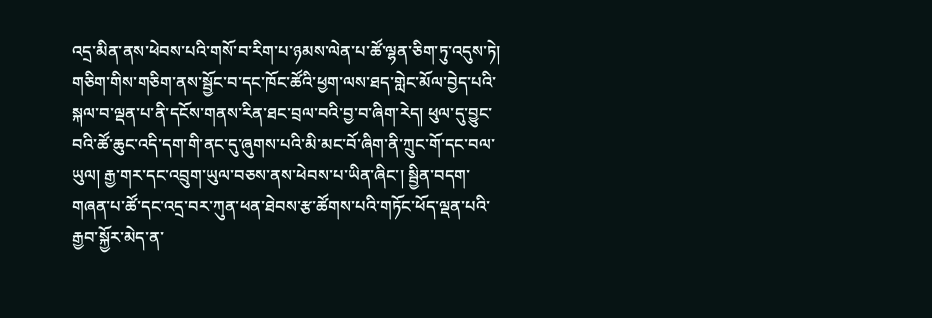འདྲ་མིན་ནས་ཕེབས་པའི་གསོ་བ་རིག་པ་ཉམས་ལེན་པ་ཚོ་ལྷན་ཅིག་ཏུ་འདུས་ཏེ། གཅིག་གིས་གཅིག་ནས་སྦྱོང་བ་དང་ཁོང་ཚོའི་ཕྱག་ལས་ཐད་གླེང་མོལ་བྱེད་པའི་སྐལ་བ་ལྡན་པ་ནི་དངོས་གནས་རིན་ཐང་བྲལ་བའི་བྱ་བ་ཞིག་རེད། ཕུལ་དུ་བྱུང་བའི་ཚོ་ཆུང་འདི་དག་གི་ནང་དུ་ཞུགས་པའི་མི་མང་བོ་ཞིག་ནི་ཀྲུང་གོ་དང་བལ་ཡུལ། རྒྱ་གར་དང་འབྲུག་ཡུལ་བཅས་ནས་ཕེབས་པ་ཡིན་ཞིང་། སྦྱིན་བདག་གཞན་པ་ཚོ་དང་འདྲ་བར་ཀུན་ཕན་ཐེབས་རྩ་ཚོགས་པའི་གཏོང་ཕོད་ལྡན་པའི་རྒྱབ་སྐྱོར་མེད་ན་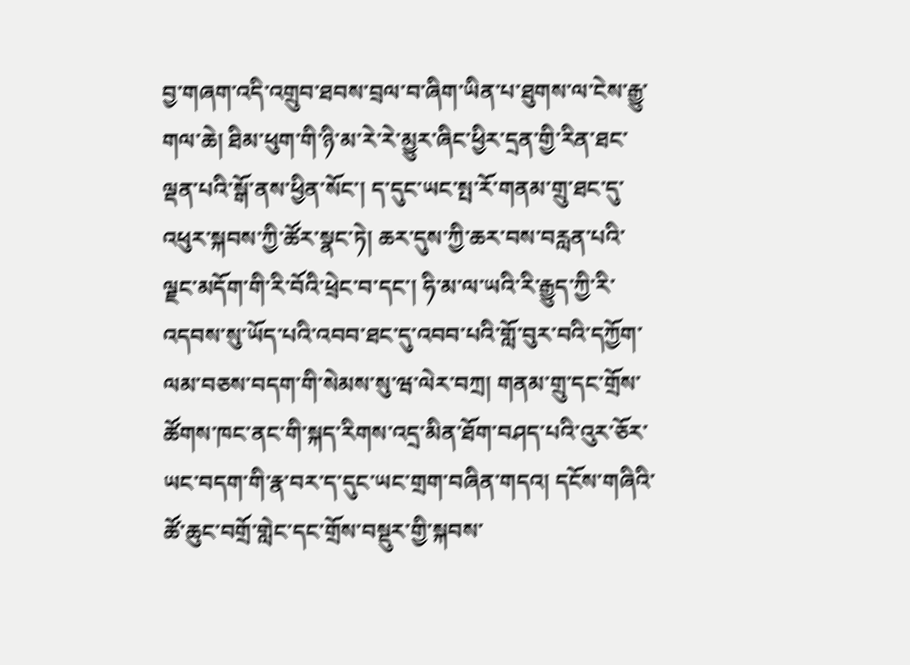བྱ་གཞག་འདི་འགྲུབ་ཐབས་བྲལ་བ་ཞིག་ཡིན་པ་ཐུགས་ལ་ངེས་རྒྱུ་གལ་ཆེ། ཐིམ་ཕུག་གི་ཉི་མ་རེ་རེ་མྱུར་ཞིང་ཕྱིར་དྲན་གྱི་རིན་ཐང་ལྡན་པའི་སྒོ་ནས་ཕྱིན་སོང་། ད་དུང་ཡང་སྤ་རོ་གནམ་གྲུ་ཐང་དུ་འཕུར་སྐབས་ཀྱི་ཚོར་སྣང་ཏེ། ཆར་དུས་ཀྱི་ཆར་བས་བརླན་པའི་ལྗང་མདོག་གི་རི་བོའི་ཕྲེང་བ་དང་། ཧི་མ་ལ་ཡའི་རི་རྒྱུད་ཀྱི་རི་འདབས་སུ་ཡོད་པའི་འབབ་ཐང་དུ་འབབ་པའི་གློ་བུར་བའི་དཀྱོག་ལམ་བཅས་བདག་གི་སེམས་སུ་ཝ་ལེར་བཀྲ། གནམ་གྲུ་དང་གྲོས་ཚོགས་ཁང་ནང་གི་སྐད་རིགས་འདྲ་མིན་ཐོག་བཤད་པའི་འུར་ཅོར་ཡང་བདག་གི་རྣ་བར་ད་དུང་ཡང་གྲག་བཞིན་གདའ། དངོས་གཞིའི་ཚོ་ཆུང་བགྲོ་གླེང་དང་གྲོས་བསྡུར་གྱི་སྐབས་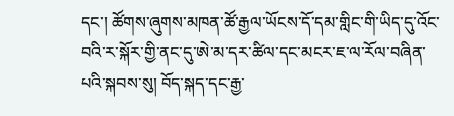དང་། ཚོགས་ཞུགས་མཁན་ཚོ་རྒྱལ་ཡོངས་དོ་དམ་གླིང་གི་ཡིད་དུ་འོང་བའི་ར་སྐོར་གྱི་ནང་དུ་ཨེ་མ་དར་ཚིལ་དང་མངར་ཇ་ལ་རོལ་བཞིན་པའི་སྐབས་སུ། བོད་སྐད་དང་རྒྱ་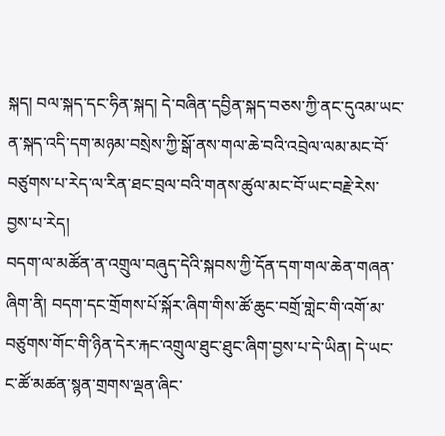སྐད། བལ་སྐད་དང་ཧིན་སྐད། དེ་བཞིན་དབྱིན་སྐད་བཅས་ཀྱི་ནང་དུའམ་ཡང་ན་སྐད་འདི་དག་མཉམ་བསྲེས་ཀྱི་སྒོ་ནས་གལ་ཆེ་བའི་འབྲེལ་ལམ་མང་བོ་བཙུགས་པ་རེད་ལ་རིན་ཐང་བྲལ་བའི་གནས་ཚུལ་མང་བོ་ཡང་བརྗེ་རེས་བྱས་པ་རེད།
བདག་ལ་མཚོན་ན་འགྲུལ་བཞུད་དེའི་སྐབས་ཀྱི་དོན་དག་གལ་ཆེན་གཞན་ཞིག་ནི། བདག་དང་གྲོགས་པོ་སྐོར་ཞིག་གིས་ཚོ་ཆུང་བགྲོ་གླེང་གི་འགོ་མ་བཙུགས་གོང་གི་ཉིན་དེར་རྐང་འགྲུལ་ཐུང་ཐུང་ཞིག་བྱས་པ་དེ་ཡིན། དེ་ཡང་ང་ཚོ་མཚན་སྙན་གྲགས་ལྡན་ཞིང་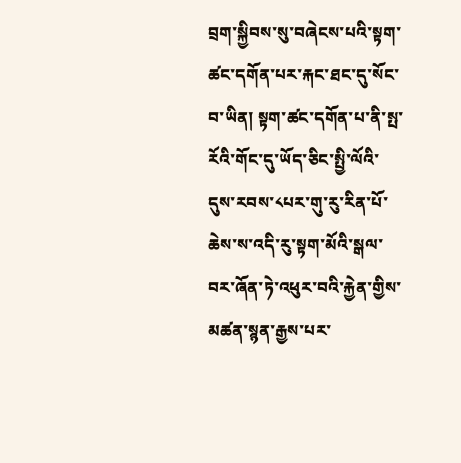བྲག་སྐྱིབས་སུ་བཞེངས་པའི་སྟག་ཚང་དགོན་པར་རྐང་ཐང་དུ་སོང་བ་ཡིན། སྟག་ཚང་དགོན་པ་ནི་སྤ་རོའི་གོང་དུ་ཡོད་ཅིང་སྤྱི་ལོའི་དུས་རབས་༨པར་གུ་རུ་རིན་པོ་ཆེས་ས་འདི་རུ་སྟག་མོའི་སྒལ་བར་ཞོན་ཏེ་འཕུར་བའི་རྐྱེན་གྱིས་མཚན་སྙན་རྒྱས་པར་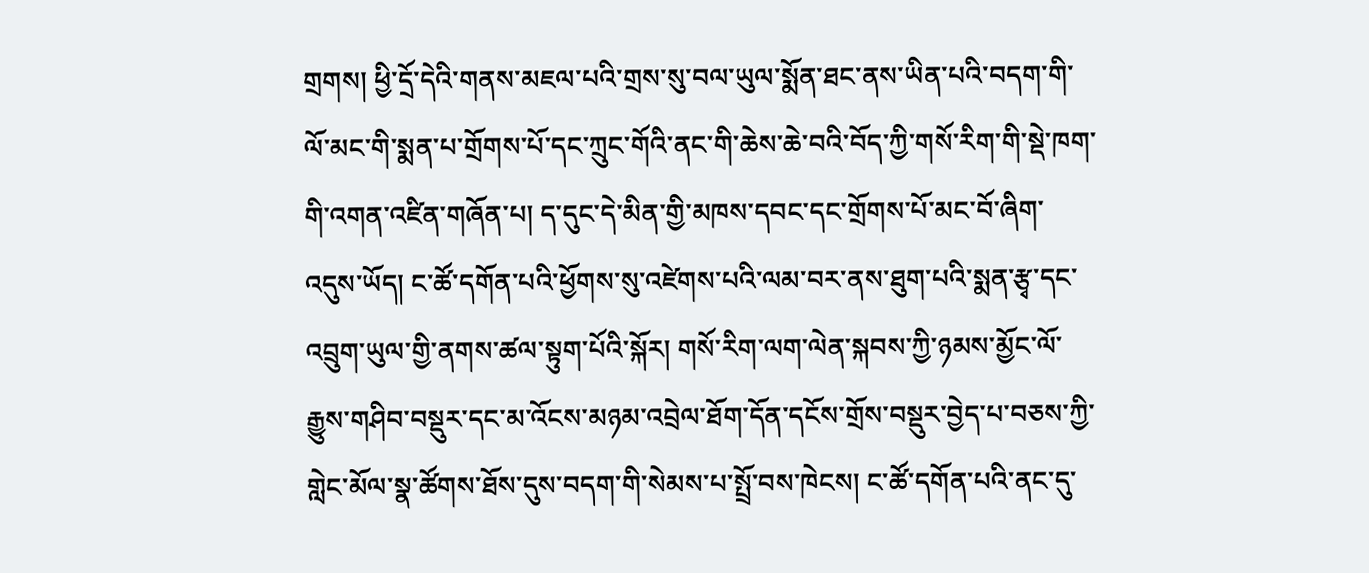གྲགས། ཕྱི་དྲོ་དེའི་གནས་མཇལ་པའི་གྲས་སུ་བལ་ཡུལ་སྨོན་ཐང་ནས་ཡིན་པའི་བདག་གི་ལོ་མང་གི་སྨན་པ་གྲོགས་པོ་དང་ཀྲུང་གོའི་ནང་གི་ཆེས་ཆེ་བའི་བོད་ཀྱི་གསོ་རིག་གི་སྡེ་ཁག་གི་འགན་འཛིན་གཞོན་པ། ད་དུང་དེ་མིན་གྱི་མཁས་དབང་དང་གྲོགས་པོ་མང་བོ་ཞིག་འདུས་ཡོད། ང་ཚོ་དགོན་པའི་ཕྱོགས་སུ་འཛེགས་པའི་ལམ་བར་ནས་ཐུག་པའི་སྨན་རྩྭ་དང་འབྲུག་ཡུལ་གྱི་ནགས་ཚལ་སྟུག་པོའི་སྐོར། གསོ་རིག་ལག་ལེན་སྐབས་ཀྱི་ཉམས་མྱོང་ལོ་རྒྱུས་གཤིབ་བསྡུར་དང་མ་འོངས་མཉམ་འབྲེལ་ཐོག་དོན་དངོས་གྲོས་བསྡུར་བྱེད་པ་བཅས་ཀྱི་གླེང་མོལ་སྣ་ཚོགས་ཐོས་དུས་བདག་གི་སེམས་པ་སྤྲོ་བས་ཁེངས། ང་ཚོ་དགོན་པའི་ནང་དུ་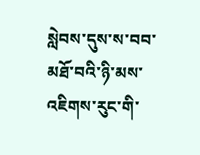སླེབས་དུས་ས་བབ་མཐོ་བའི་ཉི་མས་འཇིགས་རུང་གི་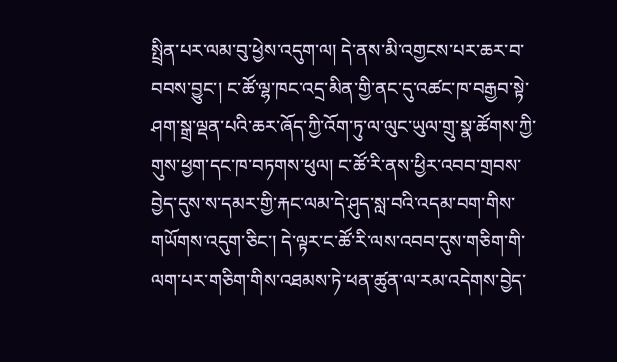སྤྲིན་པར་ལམ་བུ་ཕྱེས་འདུག་ལ། དེ་ནས་མི་འགྱངས་པར་ཆར་བ་བབས་བྱུང་། ང་ཚོ་ལྷ་ཁང་འདྲ་མིན་གྱི་ནང་དུ་འཚང་ཁ་བརྒྱབ་སྟེ་ཤག་སྒྲ་ལྡན་པའི་ཆར་ཞོད་ཀྱི་འོག་ཏུ་ལ་ལུང་ཡུལ་གྲུ་སྣ་ཚོགས་ཀྱི་གུས་ཕྱག་དང་ཁ་བཏགས་ཕུལ། ང་ཚོ་རི་ནས་ཕྱིར་འབབ་གྲབས་བྱེད་དུས་ས་དམར་གྱི་རྐང་ལམ་དེ་ཤུད་སླ་བའི་འདམ་བག་གིས་གཡོགས་འདུག་ཅིང་། དེ་ལྟར་ང་ཚོ་རི་ལས་འབབ་དུས་གཅིག་གི་ལག་པར་གཅིག་གིས་འཐམས་ཏེ་ཕན་ཚུན་ལ་རམ་འདེགས་བྱེད་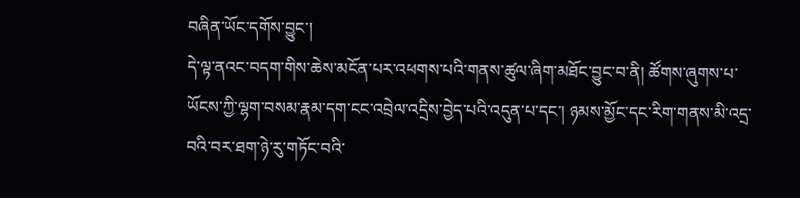བཞིན་ཡོང་དགོས་བྱུང་།
དེ་ལྟ་ནའང་བདག་གིས་ཆེས་མངོན་པར་འཕགས་པའི་གནས་ཚུལ་ཞིག་མཐོང་བྱུང་བ་ནི། ཚོགས་ཞུགས་པ་ཡོངས་ཀྱི་ལྷག་བསམ་རྣམ་དག་ངང་འབྲེལ་འདྲིས་བྱེད་པའི་འདུན་པ་དང་། ཉམས་མྱོང་དང་རིག་གནས་མི་འདྲ་བའི་བར་ཐག་ཉེ་རུ་གཏོང་བའི་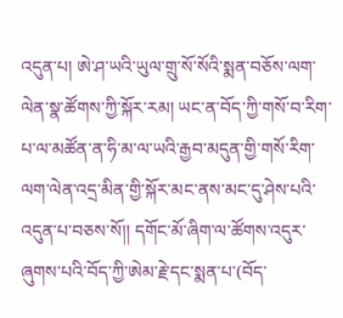འདུན་པ། ཨེ་ཤ་ཡའི་ཡུལ་གྲུ་སོ་སོའི་སྨན་བཅོས་ལག་ལེན་སྣ་ཚོགས་ཀྱི་སྐོར་རམ། ཡང་ན་བོད་ཀྱི་གསོ་བ་རིག་པ་ལ་མཚོན་ན་ཧི་མ་ལ་ཡའི་རྒྱབ་མདུན་གྱི་གསོ་རིག་ལག་ལེན་འདྲ་མིན་གྱི་སྐོར་མང་ནས་མང་དུ་ཤེས་པའི་འདུན་པ་བཅས་སོ།། དགོང་མོ་ཞིག་ལ་ཚོགས་འདུར་ཞུགས་པའི་བོད་ཀྱི་ཨེམ་རྗེ་དང་སྨན་པ་(བོད་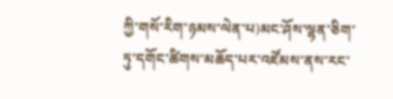ཀྱི་གསོ་རིག་ཉམས་ལེན་པ)མང་ཤོས་ལྷན་ཅིག་ཏུ་དགོང་ཚིགས་མཆོད་པར་འཛོམས་ནས་རང་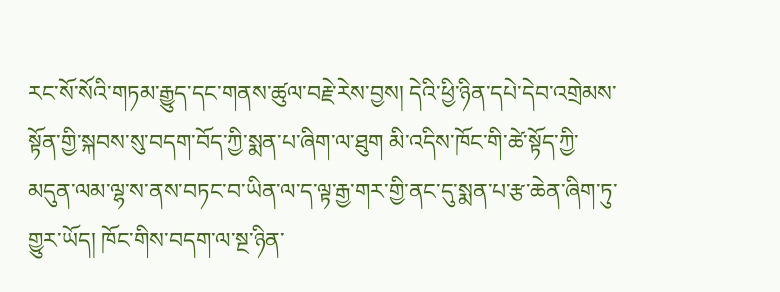རང་སོ་སོའི་གཏམ་རྒྱུད་དང་གནས་ཚུལ་བརྗེ་རེས་བྱས། དེའི་ཕྱི་ཉིན་དཔེ་དེབ་འགྲེམས་སྟོན་གྱི་སྐབས་སུ་བདག་བོད་ཀྱི་སྨན་པ་ཞིག་ལ་ཐུག མི་འདིས་ཁོང་གི་ཚེ་སྟོད་ཀྱི་མདུན་ལམ་ལྷ་ས་ནས་བཏང་བ་ཡིན་ལ་ད་ལྟ་རྒྱ་གར་གྱི་ནང་དུ་སྨན་པ་རྩ་ཆེན་ཞིག་ཏུ་གྱུར་ཡོད། ཁོང་གིས་བདག་ལ་སྔ་ཉིན་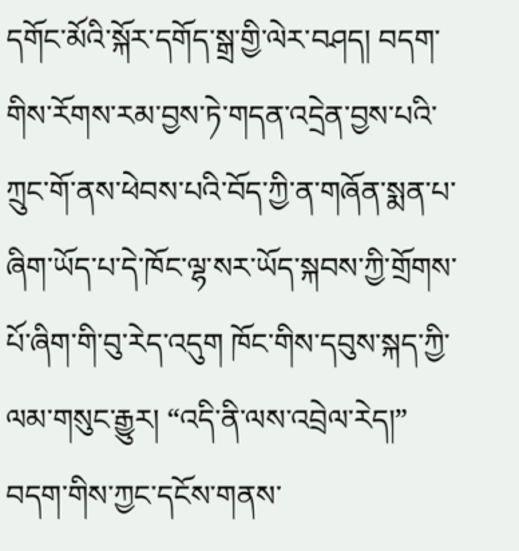དགོང་མོའི་སྐོར་དགོད་སྒྲ་གྱི་ལེར་བཤད། བདག་གིས་རོགས་རམ་བྱས་ཏེ་གདན་འདྲེན་བྱས་པའི་ཀྲུང་གོ་ནས་ཕེབས་པའི་བོད་ཀྱི་ན་གཞོན་སྨན་པ་ཞིག་ཡོད་པ་དེ་ཁོང་ལྷ་སར་ཡོད་སྐབས་ཀྱི་གྲོགས་པོ་ཞིག་གི་བུ་རེད་འདུག ཁོང་གིས་དབུས་སྐད་ཀྱི་ལམ་གསུང་རྒྱུར། “འདི་ནི་ལས་འབྲེལ་རེད།” བདག་གིས་ཀྱང་དངོས་གནས་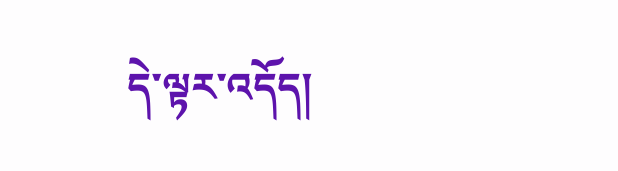དེ་ལྟར་འདོད།